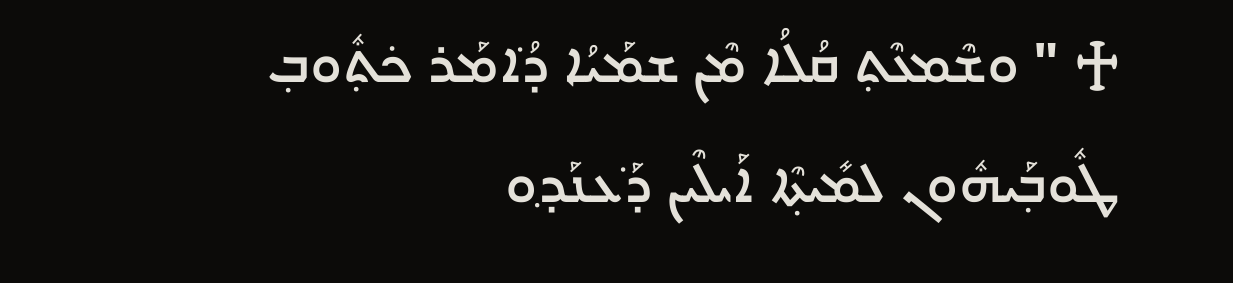♱ " ܘܫܶܡܥܶܬ݂ ܩܳܠܳܐ ܡܶܢ ܫܡܰܝܳܐ ܕ݁ܳܐܡܰܪ ܟ݁ܬ݂ܽܘܒ݂ ܛܽܘܒ݂ܰܝܗܽܘܢ ܠܡܺܝܬ݂ܶܐ ܐܰܝܠܶܝܢ ܕ݁ܰܥܢܰܕ݂ܘ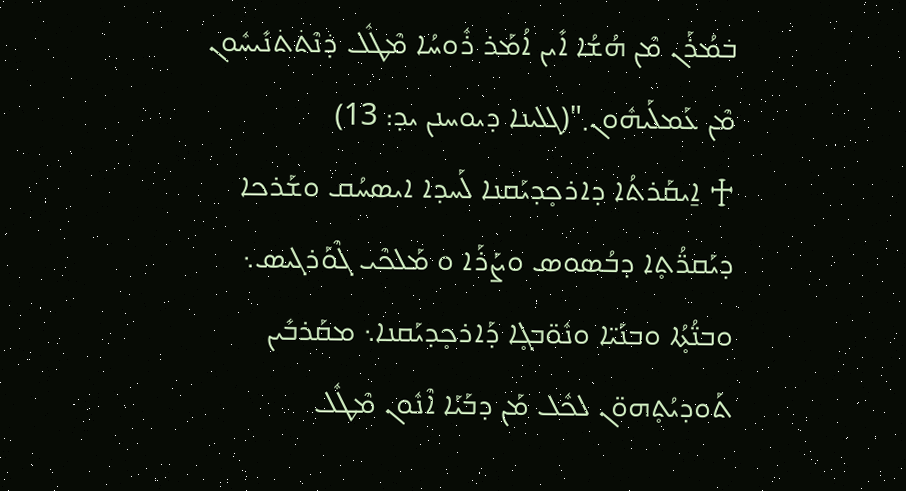ܒ݁ܡܳܪܰܢ ܡܶܢ ܗܳܫܳܐ ܐܺܝܢ ܐܳܡܰܪ ܪܽܘܚܳܐ ܡܶܛܽܠ ܕ݁ܢܶܬ݁ܬ݁ܢܺܝܚܽܘܢ ܡܶܢ ܥܰܡܠܰܝܗܽܘܢ܂"(ܓܠܝܢܐ ܕܝܘܚܢܢ ܝܕ: 13)
♱ ܐ̱ܝܩܰܪܬܳܐ ܕܐܪܟ̥ܕܝܰܩܢܐ ܠܰܚܕܐ ܐܝܣܚܳܩ ܘܫܰܪܟܐ ܕܝܰܩܪ̈ܳܬ̥ܐ ܕܒܳܣܘܣ ܘܨܰܪܰܐ ܘ ܡܰܠܟܶܝ ܓܶܘܰܪܓܝܣ܆ ܘܒܢ̈ܳܬ̥ܳܐ ܘܒܢܰܝ̈ܐ ܘܢܽܘ̈ܒܓ̥ܐ ܕܰܐܪܟ̥ܕܝܰܩܢܐ܆ ܡܩܰܪܒܺܝܢ ܬܰܘܕܝܳܬ̥ܗܘ̈ܢ ܠܟܽܠ ܡܰܢ ܕܒܰܝܰܐ ܐܶܢܽܘܢ ܡܶܛܽܠ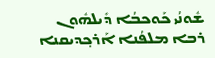ܫܽܘܢܳܝ ܟܰܘܟܒܳܐ ܕܺܝܠܗܽܘܢ ܪܒܐ ܡܠܦܳܢܐ ܐܰܪܟ̥ܕܝܩܢܐ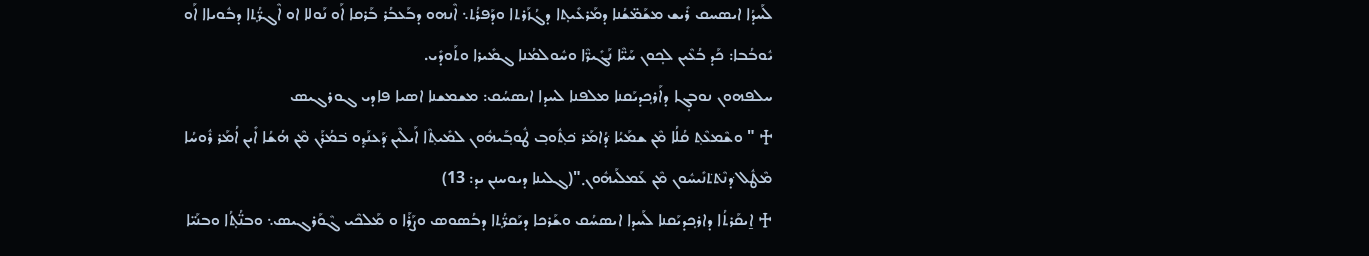ܠܰܚܕܳܐ ܐܝܣܚܩ ܪܺܝܫ ܡܫܰܡ̈ܫܳܢܐ ܕܡܰܪܥܺܝܬ̥ܐ ܕܓܳܙܰܪܬܐ ܘܕܰܦܪܳܬ܆ ܐܶܢܗܘ ܕܒܰܥܒܳܪ ܒܰܪܩܐ ܐܰܘ ܢܰܘܠܐ ܐܘ ܐܶܓܪ̈ܳܬ̥ܐ ܕܒܽܘܝܐܐ ܐܰܘ ܝܽܘܒܳܒܐ: ܟܰܕ ܒܳܥܶܝܢ ܠܟ̥ܘܢ ܚܰܝ̈ܶܐ ܢܰܓܺܝܪ̈ܶܐ ܘܚܽܘܠܡܳܢܐ ܓܡܺܝܪܐ ܘܬܰܘܕܺܝ.
ܚܠܦܗܘܢ ܢܘܒܓ̥ܐ ܕܐܰܪܟ̥ܕܝܰܩܢܐ ܡܠܦܢܐ ܠܚܕܐ ܐܝܣܚܳܩ: ܡܫܡܫܢܐ ܐܣܝܐ ܦܐܕܝ ܓܘܪܓܝܣ
♱ " ܘܫܶܡܥܶܬ݂ ܩܳܠܳܐ ܡܶܢ ܫܡܰܝܳܐ ܕ݁ܳܐܡܰܪ ܟ݁ܬ݂ܽܘܒ݂ ܛܽܘܒ݂ܰܝܗܽܘܢ ܠܡܺܝܬ݂ܶܐ ܐܰܝܠܶܝܢ ܕ݁ܰܥܢܰܕ݂ܘ ܒ݁ܡܳܪܰܢ ܡܶܢ ܗܳܫܳܐ ܐܺܝܢ ܐܳܡܰܪ ܪܽܘܚܳܐ ܡܶܛܽܠ ܕ݁ܢܶܬ݁ܬ݁ܢܺܝܚܽܘܢ ܡܶܢ ܥܰܡܠܰܝܗܽܘܢ܂"(ܓܠܝܢܐ ܕܝܘܚܢܢ ܝܕ: 13)
♱ ܐ̱ܝܩܰܪܬܳܐ ܕܐܪܟ̥ܕܝܰܩܢܐ ܠܰܚܕܐ ܐܝܣܚܳܩ ܘܫܰܪܟܐ ܕܝܰܩܪ̈ܳܬ̥ܐ ܕܒܳܣܘܣ ܘܨܰܪܰܐ ܘ ܡܰܠܟܶܝ ܓܶܘܰܪܓܝܣ܆ ܘܒܢ̈ܳܬ̥ܳܐ ܘܒܢܰܝ̈ܐ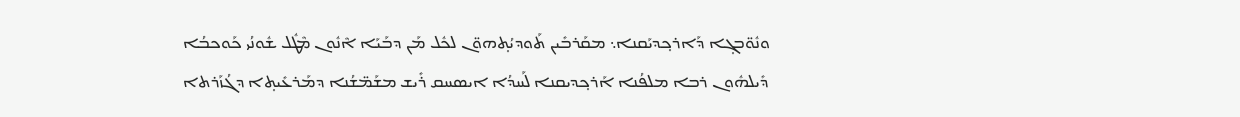ܘܢܽܘ̈ܒܓ̥ܐ ܕܰܐܪܟ̥ܕܝܰܩܢܐ܆ ܡܩܰܪܒܺܝܢ ܬܰܘܕܝܳܬ̥ܗܘ̈ܢ ܠܟܽܠ ܡܰܢ ܕܒܰܝܰܐ ܐܶܢܽܘܢ ܡܶܛܽܠ ܫܽܘܢܳܝ ܟܰܘܟܒܳܐ ܕܺܝܠܗܽܘܢ ܪܒܐ ܡܠܦܳܢܐ ܐܰܪܟ̥ܕܝܩܢܐ ܠܰܚܕܳܐ ܐܝܣܚܩ ܪܺܝܫ ܡܫܰܡ̈ܫܳܢܐ ܕܡܰܪܥܺܝܬ̥ܐ ܕܓܳܙܰܪܬܐ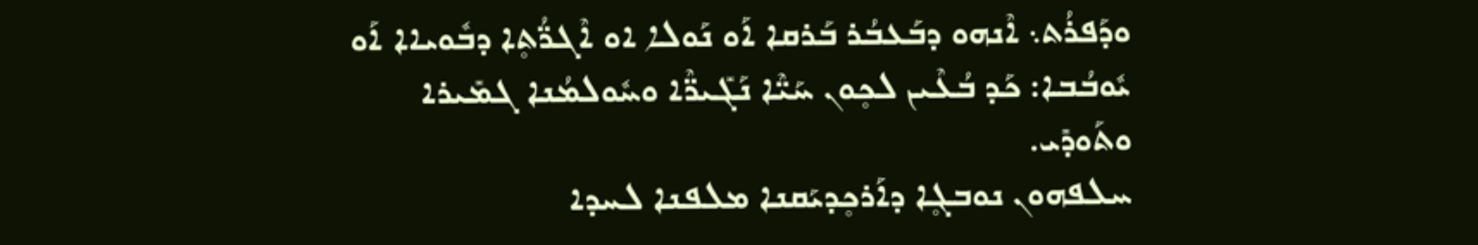ܘܕܰܦܪܳܬ܆ ܐܶܢܗܘ ܕܒܰܥܒܳܪ ܒܰܪܩܐ ܐܰܘ ܢܰܘܠܐ ܐܘ ܐܶܓܪ̈ܳܬ̥ܐ ܕܒܽܘܝܐܐ ܐܰܘ ܝܽܘܒܳܒܐ: ܟܰܕ ܒܳܥܶܝܢ ܠܟ̥ܘܢ ܚܰܝ̈ܶܐ ܢܰܓܺܝܪ̈ܶܐ ܘܚܽܘܠܡܳܢܐ ܓܡܺܝܪܐ ܘܬܰܘܕܺܝ.
ܚܠܦܗܘܢ ܢܘܒܓ̥ܐ ܕܐܰܪܟ̥ܕܝܰܩܢܐ ܡܠܦܢܐ ܠܚܕܐ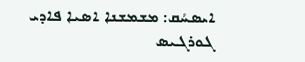ܐܝܣܚܳܩ: ܡܫܡܫܢܐ ܐܣܝܐ ܦܐܕܝ ܓܘܪܓܝܣ